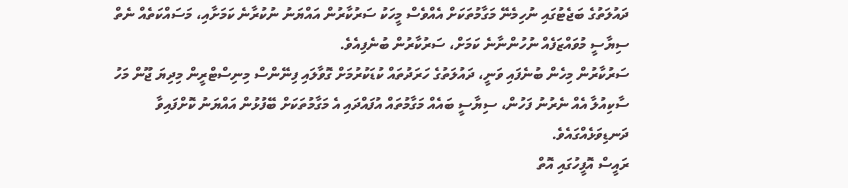ދައުލަތުގެ ބަޖެޓުގައި ނުހިމެނޭ މަގާމުތަކަށް އެއްވެސް މީހަކު ސަރުކާރުން އައްޔަނު ނުކުރާނެ ކަމަށާއި، މަސައްކަތެއް ނެތް ސިޔާސީ މުވައްޒަފެއް ނުހުންނާނެ ކަމަށް، ސަރުކާރުން ބުނެފިއެވެ.
ސަރުކާރުން މިހެން ބުނެފައި ވަނީ، ދައުލަތުގެ ހަރަދުތައް ކުޑަކުރުމަށް ގޮވާލައި ފިނޭންސް މިނިސްޓްރީން މިދިޔަ ޖޫން މަހު ސާކިއުލާ އެއް ނެރުނު ފަހުން، ސިޔާސީ ބައެއް މަގާމުތައް އުފައްދައި އެ މަގާމުތަކަށް ބޭފުޅުން އައްޔަނު ކޮށްފައިވާ ދަނޑިވަޅެއްގައެވެ.
ރައީސް އޮފީހުގައި އޮތް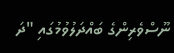ނޫސްވެރިންގެ ބައްދަލުވުމުގައި "ދަ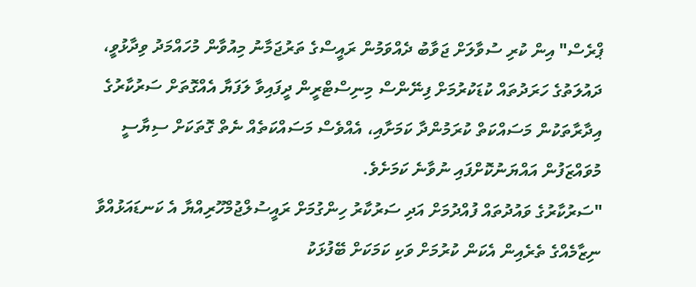ޕްރެސް" އިން ކުރި ސުވާލަށް ޖަވާބު ދެއްވަމުން ރައީސްގެ ތަރުޖަމާނު މިއުވާން މުހައްމަދު ވިދާޅުވީ، ދައުލަތުގެ ހަރަދުތައް ކުޑަކުރުމަށް ފިނޭންސް މިނިސްޓްރީން ދީފައިވާ ލަފަޔާ އެއްގޮތަށް ސަރުކާރުގެ އިދާރާތަކުން މަސައްކަތް ކުރަމުންދާ ކަމަށާއި، އެއްވެސް މަސައްކަތެއް ނެތް ގޮތަކަށް ސިޔާސީ މުވައްޒަފުން އައްޔަނުކޮށްފައި ނުވާނެ ކަމަށެވެ.
"ސަރުކާރުގެ ވައުދުތައް ފުއްދުމަށް އަދި ސަރުކާރު ހިންގުމަށް ރައީސުލްޖުމްހޫރިއްޔާ އެ ކަނޑައަޅުއްވާ ނިޒާމެއްގެ ތެރެއިން އެކަން ކުރުމަށް ވަކި ކަމަކަށް ބޭފުޅަކު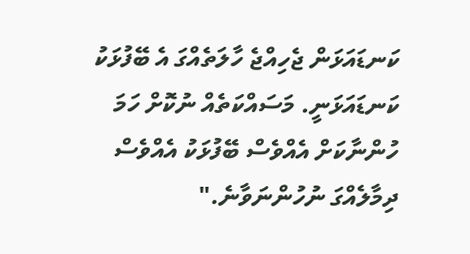ކަނޑައަޅަން ޖެހިއްޖެ ހާލަތެއްގަ އެ ބޭފުޅަކު ކަނޑައަޅަނީ. މަސައްކަތެއް ނުކޮށް ހަމަ ހުންނާކަށް އެއްވެސް ބޭފުޅަކު އެއްވެސް ދިމާލެއްގަ ނުހުންނަވާނެ."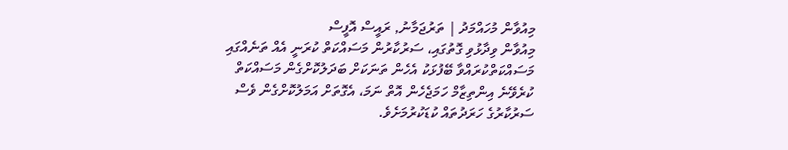މިއުވާން މުހައްމަދު | ތަރުޖަމާނު, ރައީސް އޮފީސް
މިއުވާން ވިދާޅުވި ގޮތުގައި، ސަރުކާރުން މަސައްކަތް ކުރަނީ އެއް ތަނެއްގައި މަސައްކަތްކުރައްވާ ބޭފުޅަކު އެހެން ތަނަކަށް ބަދަލުކޮށްގެން މަސައްކަތް ކުރެވޭނެ އިންތިޒާމް ހަމަޖެހެން އޮތް ނަމަ، އެގޮތަށް އަމަލުކޮށްގެން ވެސް ސަރުކާރުގެ ހަރަދުތައް ކުޑަކުރުމަށެވެ.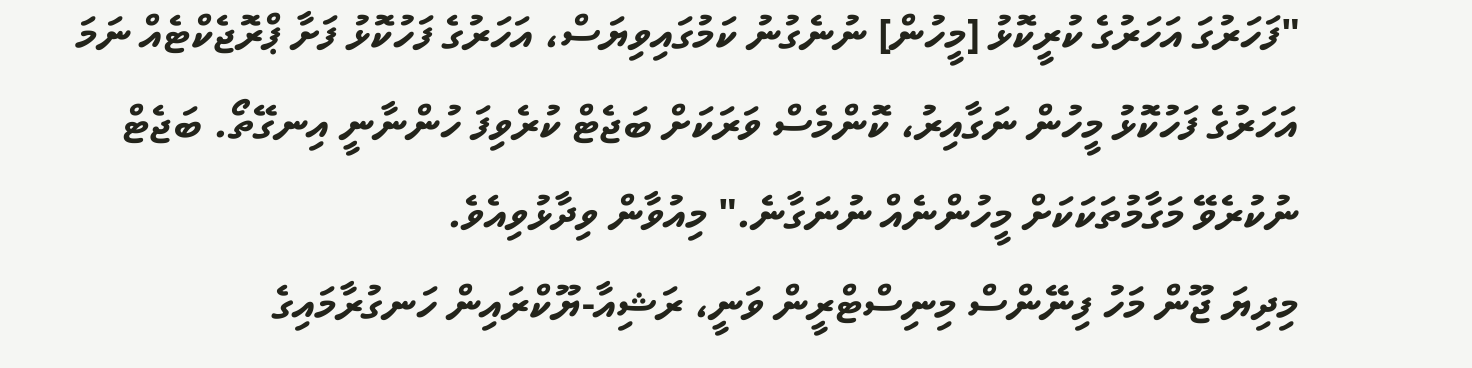"ފަހަރުގަ އަހަރުގެ ކުރީކޮޅު [މީހުން] ނުނެގުނު ކަމުގައިވިޔަސް، އަހަރުގެ ފަހުކޮޅު ފަށާ ޕްރޮޖެކްޓެއް ނަމަ އަހަރުގެ ފަހުކޮޅު މީހުން ނަގާއިރު، ކޮންމެސް ވަރަކަށް ބަޖެޓް ކުރެވިފަ ހުންނާނީ އިނގޭތޯ. ބަޖެޓް ނުކުރެވޭ މަގާމުތަކަކަށް މީހުންނެއް ނުނަގާނެ." މިއުވާން ވިދާޅުވިއެވެ.
މިދިޔަ ޖޫން މަހު ފިނޭންސް މިނިސްޓްރީން ވަނީ، ރަޝިއާ-ޔޫކްރައިން ހަނގުރާމައިގެ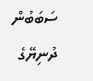ސަބަބުން ދުނިޔޭގެ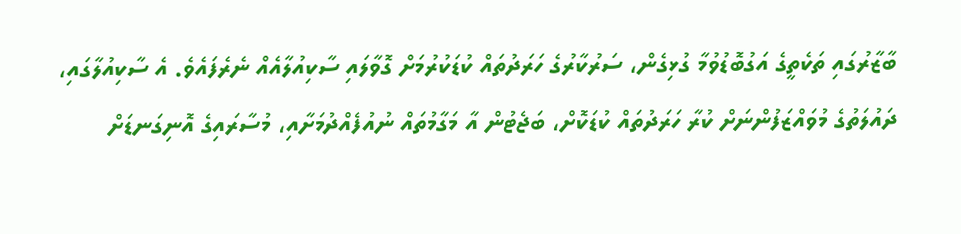ބާޒާރުގައި ތަކެތީގެ އަގުބޮޑުވުމާ ގުޅިގެން، ސަރުކާރުގެ ހަރަދުތައް ކުޑަކުރުމަށް ގޮވާލައި ސާކިއުލާއެއް ނެރެފައެވެ. އެ ސާކިއުލާގައި، ދައުލަތުގެ މުވައްޒަފުންނަށް ކުރާ ހަރަދުތައް ކުޑަކޮށް، ބަޖެޓުން އާ މަގާމުތައް ނުއުފެއްދުމަށާއި، މުސާރައިގެ އޮނިގަނޑަށް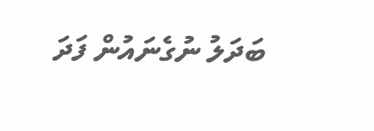ބަދަލު ނުގެނައުން ފަދަ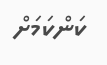ކަންކަމަށް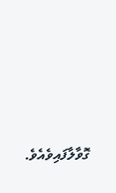ގޮވާލާފައިވެއެވެ.